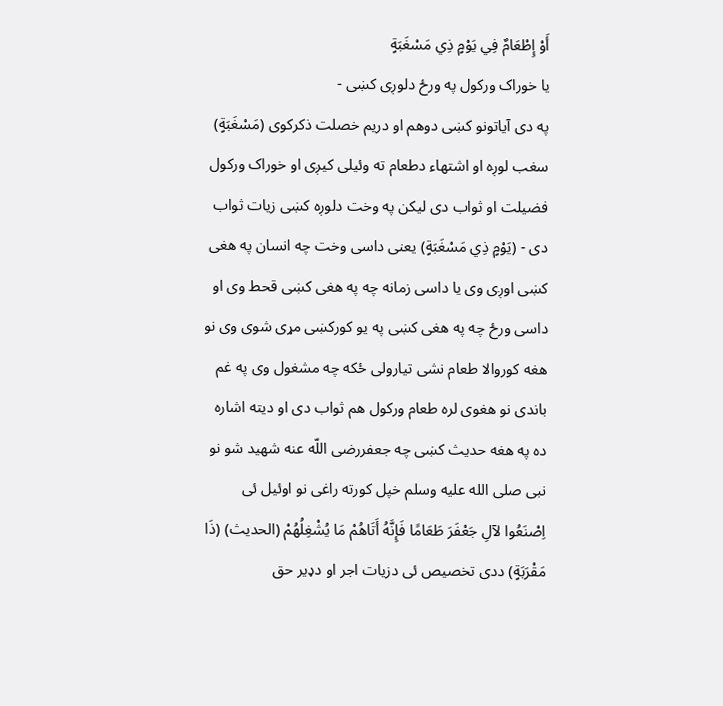أَوْ إِطْعَامٌ فِي يَوْمٍ ذِي مَسْغَبَةٍ
یا خوراک ورکول په ورځ دلوږی کښی -
په دی آیاتونو کښی دوهم او دریم خصلت ذکرکوی (مَسْغَبَةٍ) سغب لوږه او اشتهاء دطعام ته وئیلی کیږی او خوراک ورکول فضیلت او ثواب دی لیکن په وخت دلوږه کښی زیات ثواب دی - (يَوْمٍ ذِي مَسْغَبَةٍ) یعنی داسی وخت چه انسان په هغی کښی اوږی وی یا داسی زمانه چه په هغی کښی قحط وی او داسی ورځ چه په هغی کښی په یو کورکښی مړی شوی وی نو هغه کوروالا طعام نشی تیارولی ځکه چه مشغول وی په غم باندی نو هغوی لره طعام ورکول هم ثواب دی او دیته اشاره ده په هغه حدیث کښی چه جعفررضی اللّه عنه شهید شو نو نبی صلى الله عليه وسلم خپل کورته راغی نو اوئیل ئی اِصْنَعُوا لآلِ جَعْفَرَ طَعَامًا فَإِنَّهُ أَتَاهُمْ مَا یُشْغِلُهُمْ (الحدیث) (ذَا مَقْرَبَةٍ) ددی تخصیص ئی دزیات اجر او دډیر حق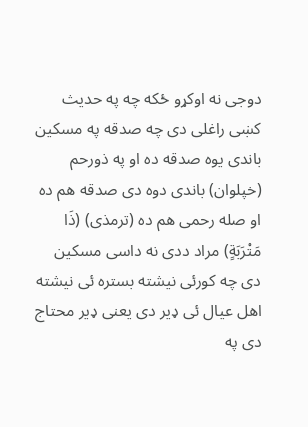دوجی نه اوکړو ځکه چه په حدیث کښی راغلی دی چه صدقه په مسکین باندی یوه صدقه ده او په ذورحم (خپلوان) باندی دوه دی صدقه هم ده او صله رحمی هم ده (ترمذی) (ذَا مَتْرَبَةٍ) مراد ددی نه داسی مسکین دی چه کورئی نیشته بستره ئی نیشته اهل عیال ئی ډیر دی یعنی ډیر محتاج دی په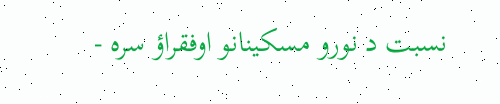نسبت د نورو مسکینانو اوفقراؤ سره -